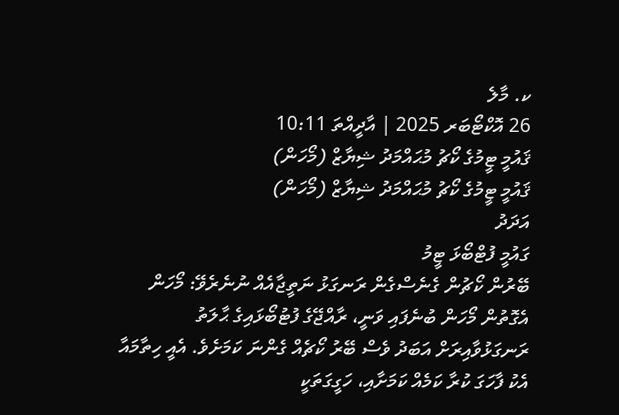ކ. މާލެ
26 އޮކްޓޯބަރ 2025 | އާދީއްތަ 10:11
ޤައުމީ ޓީމުގެ ކޯޗު މުޙައްމަދު ޝިޔާޒް (މޯހަން)
ޤައުމީ ޓީމުގެ ކޯޗު މުޙައްމަދު ޝިޔާޒް (މޯހަން)
އަދަދު
ގައުމީ ފުޓްބޯޅަ ޓީމު
ބޭރުން ކޯޗުން ގެނެސްގެން ރަނގަޅު ނަތީޖާއެއް ނުނެރެވޭ: މޯހަން
އެގޮތުން މޯހަން ބުނެފައި ވަނީ، ރާއްޖޭގެ ފުޓުބޯޅައިގެ ޙާލަތު ރަނގަޅުވާއިރަށް އަބަދު ވެސް ބޭރު ކޯޗެއް ގެންނަ ކަމަށެވެ. އެއީ ހިތާމައާ އެކު ފާހަގަ ކުރާ ކަމެއް ކަމަށާއި، ހަގީގަތަކީ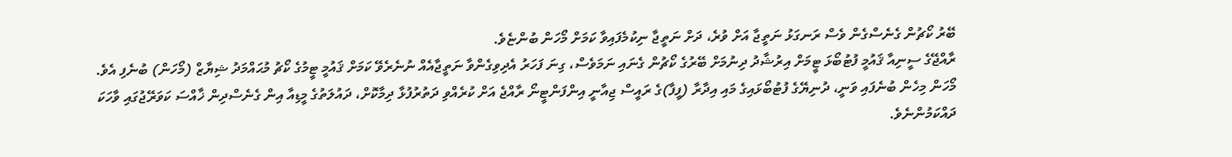ބޭރު ކޯޗުން ގެނެސްގެން ވެސް ރަނގަޅު ނަތީޖާ އަށް ވުރެ، ދަށް ނަތީޖާ ނިކުމެފައިވާ ކަމަށް މޯހަން ބުންޏެވެ.
ރާއްޖޭގެ ސީނިއާ ޤައުމީ ފުޓުބޯޅަ ޓީމަށް އިރުޝާދު ދިނުމަށް ބޭރުގެ ކޯޗުން ގެނައި ނަމަވެސް، ގިނަ ފަހަރު އެދިވިގެންވާ ނަތީޖާއެއް ނުނެރެވޭ ކަމަށް ޤައުމީ ޓީމުގެ ކޯޗު މުޙައްމަދު ޝިޔާޒް (މޯހަން) ބުނެފި އެވެ.
މޯހަން މިހެން ބުނެފައި ވަނީ، ދުނިޔޭގެ ފުޓުބޯޅައިގެ މައި އިދާރާ (ފީފާ)ގެ ރައީސް ޖިއާނީ އިންފަންޓީނޯ ރާއްޖެ އަށް ކުރެއްވި ދަތުރުފުޅާ ދިމާކޮށް، ދައުލަތުގެ މީޑިއާ އިން ގެނެސްދިން ޚާއްސަ ކަވަރޭޖުގައި ވާހަކަ ދައްކަމުންނެވެ.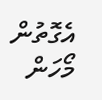އެގޮތުން މޯހަން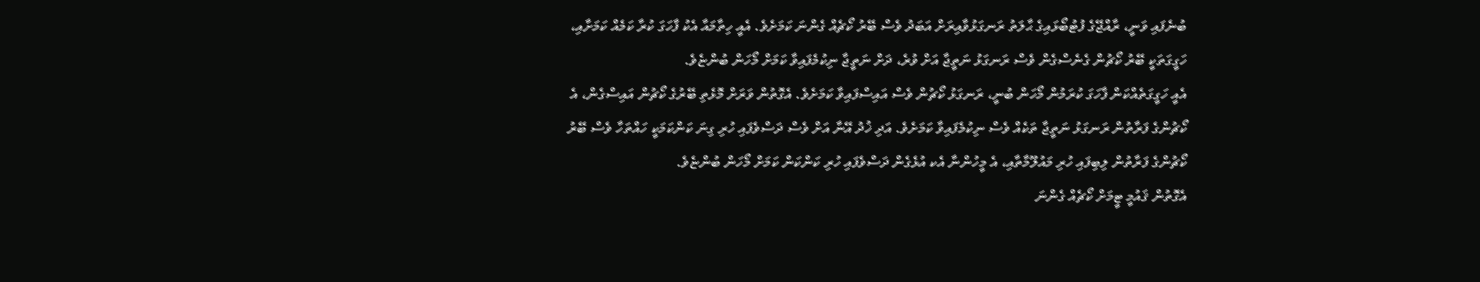ބުނެފައި ވަނީ، ރާއްޖޭގެ ފުޓުބޯޅައިގެ ޙާލަތު ރަނގަޅުވާއިރަށް އަބަދު ވެސް ބޭރު ކޯޗެއް ގެންނަ ކަމަށެވެ. އެއީ ހިތާމައާ އެކު ފާހަގަ ކުރާ ކަމެއް ކަމަށާއި، ހަގީގަތަކީ ބޭރު ކޯޗުން ގެނެސްގެން ވެސް ރަނގަޅު ނަތީޖާ އަށް ވުރެ، ދަށް ނަތީޖާ ނިކުމެފައިވާ ކަމަށް މޯހަން ބުންޏެވެ.
އެއީ ހަގީގަތެއްކަން ފާހަގަ ކުރަމުން މޯހަން ބުނީ، ރަނގަޅު ކޯޗުން ވެސް އައިސްފައިވާ ކަމަށެވެ. އެގޮތުން ވަރަށް މޮޅެތި ބޭރުގެ ކޯޗުން އައިސްގެން، އެ ކޯޗުންގެ ފަރާތުން ރަނގަޅު ނަތީޖާ ތަކެއް ވެސް ނިކުމެފައިވާ ކަމަށެވެ. އަދި ޚުދު އޭނާ އަށް ވެސް ދަސްވެފައި ހުރި ގިނަ ކަންކަމަކީ ހައްތަހާ ވެސް ބޭރު ކޯޗުންގެ ފަރާތުން ލިބިފައި ހުރި މައުލޫމާތާއި، އެ މީހުންނާ އެކ އުޅެގެން ދަސްވެފައި ހުރި ކަންކަން ކަމަށް މޯހަން ބުންޏެވެ.
އެގޮތުން ޤައުމީ ޓީމަށް ކޯޗެއް ގެންނަ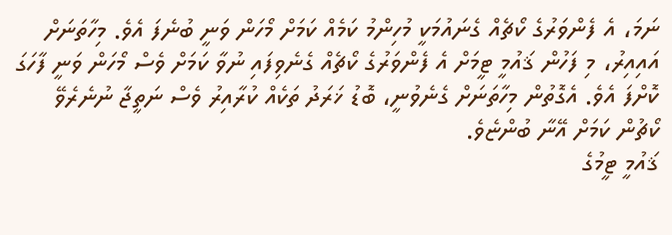ނަމަ، އެ ފެންވަރުގެ ކޯޗެއް ގެނައުމަކީ މުހިންމު ކަމެއް ކަމަށް މޯހަން ވަނީ ބުނެފަ އެވެ. މިހާތަނަށް އައިއިރު، މި ފަހުން ޤައުމީ ޓީމަށް އެ ފެންވަރުގެ ކޯޗެއް ގެނެވިފައި ނުވާ ކަމަށް ވެސް މޯހަން ވަނީ ފާހަގަ ކޮށްފަ އެވެ. އެގޮތުން މިހާތަނަށް ގެނެވުނީ، ބޮޑު ޚަރަދު ތަކެއް ކުރާއިރު ވެސް ނަތީޖާ ނުނެރެވޭ ކޯޗުން ކަމަށް އޭނާ ބުންޏެވެ.
ޤައުމީ ޓީމުގެ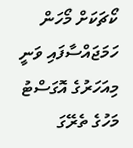ކޯޗަކަށް މޯހަން ހަމަޖައްސާފައި ވަނީ މިއަހަރުގެ އޮގަސްޓު މަހުގެ ތެރޭގަ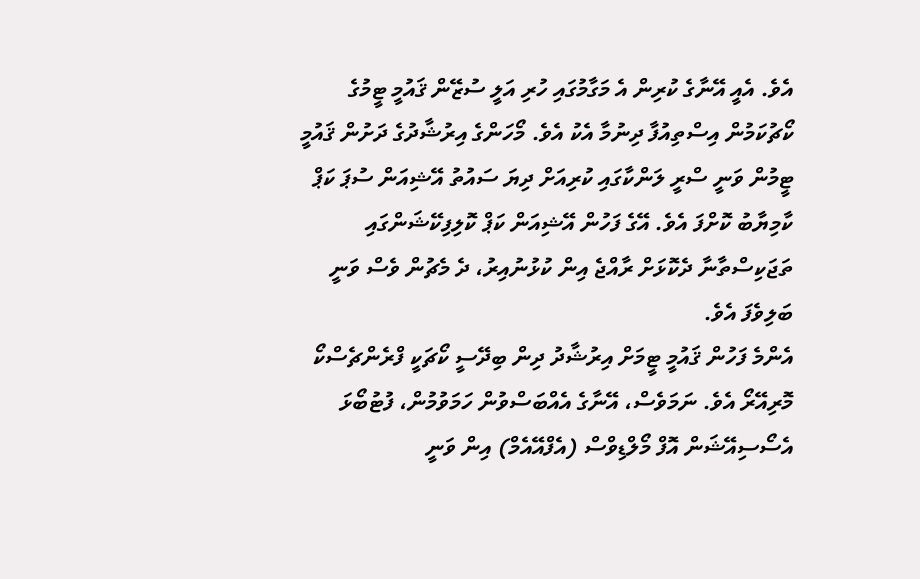އެވެ. އެއީ އޭނާގެ ކުރިން އެ މަގާމުގައި ހުރި އަލީ ސުޒޭން ޤައުމީ ޓީމުގެ ކޯޗުކަމުން އިސްތިއުފާ ދިނުމާ އެކު އެވެ. މޯހަންގެ އިރުޝާދުގެ ދަށުން ޤައުމީ ޓީމުން ވަނީ ސްރީ ލަންކާގައި ކުރިއަށް ދިޔަ ސައުތު އޭޝިއަން ސުޕަ ކަޕް ކާމިޔާބު ކޮށްފަ އެވެ. އޭގެ ފަހުން އޭޝިއަން ކަޕް ކޮލިފިކޭޝަންގައި ތަޖަކިސްތާނާ ދެކޮޅަށް ރާއްޖެ އިން ކުޅުނުއިރު، ދެ މެޗުން ވެސް ވަނީ ބަލިވެފަ އެވެ.
އެންމެ ފަހުން ޤައުމީ ޓީމަށް އިރުޝާދު ދިން ބިދޭސީ ކޯޗަކީ ފްރެންޗެސްކޯ މޮރިއޭރޯ އެވެ. ނަމަވެސް، އޭނާގެ އެއްބަސްވުން ހަމަވުމުން، ފުޓުބޯޅަ އެސޯސިއޭޝަން އޮފް މޯލްޑިވްސް (އެފްއޭއެމް) އިން ވަނީ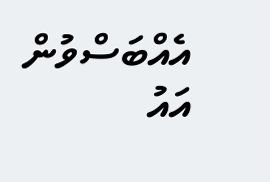އެއްބަސްވުން އައު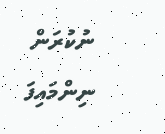ނުކުރަން ނިންމައިފަ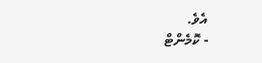އެވެ.
- ކޮމެންޓް